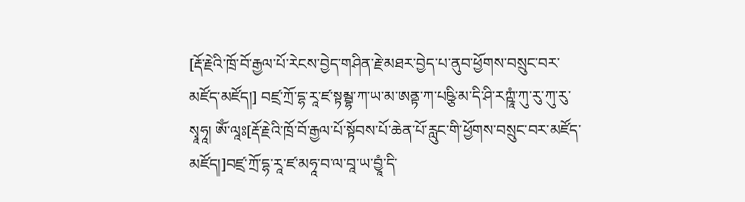[རྡོ་རྗེའི་ཁྲོ་བོ་རྒྱལ་པོ་རེངས་བྱེད་གཤིན་རྗེ་མཐར་བྱེད་པ་ནུབ་ཕྱོགས་བསྲུང་བར་མཛོད་མཛོད།] བཛྲ་ཀྲོ་དྷ་རཱ་ཛ་སྟམྦྷ་ཀ་ཡ་མ་ཨནྟ་ཀ་པཥྩི་མ་དི་ཤི་རཀྵཱཾ་ཀུ་རུ་ཀུ་རུ་སྭཱཧཱ། ཨོཾ་ལཱཿ[རྡོ་རྗེའི་ཁྲོ་བོ་རྒྱལ་པོ་སྟོབས་པོ་ཆེན་པོ་རླུང་གི་ཕྱོགས་བསྲུང་བར་མཛོད་མཛོད།]བཛྲ་ཀྲོ་དྷ་རཱ་ཛ་མཧཱ་བ་ལ་བཱ་ཡ་བྱཱཾ་དི་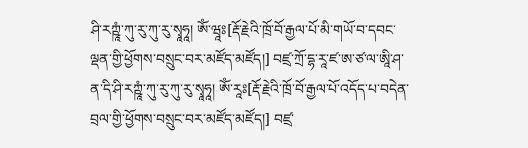ཤི་རཀྵཱཾ་ཀུ་རུ་ཀུ་རུ་སྭཱཧཱ། ཨོཾ་ཝཱཿ[རྡོ་རྗེའི་ཁྲོ་བོ་རྒྱལ་པོ་མི་གཡོ་བ་དབང་ལྡན་གྱི་ཕྱོགས་བསྲུང་བར་མཛོད་མཛོད།] བཛྲ་ཀྲོ་དྷ་རཱ་ཛ་ཨ་ཙ་ལ་ཨཱི་ཤ་ན་དི་ཤི་རཀྵཱཾ་ཀུ་རུ་ཀུ་རུ་སྭཱཧཱ། ཨོཾ་རཱཿ[རྡོ་རྗེའི་ཁྲོ་བོ་རྒྱལ་པོ་འདོད་པ་བདེན་བྲལ་གྱི་ཕྱོགས་བསྲུང་བར་མཛོད་མཛོད།] བཛྲ་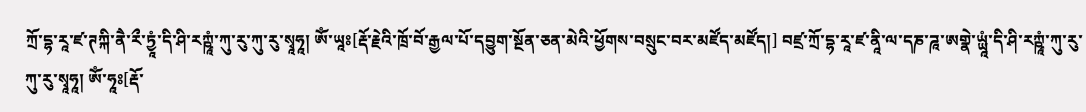ཀྲོ་དྷ་རཱ་ཛ་ཊཀྐི་ནཻ་རྀ་ཏྱཱཾ་དི་ཤི་རཀྵཱཾ་ཀུ་རུ་ཀུ་རུ་སྭཱཧཱ། ཨོཾ་ཡཱཿ[རྡོ་རྗེའི་ཁྲོ་བོ་རྒྱལ་པོ་དབྱུག་སྔོན་ཅན་མེའི་ཕྱོགས་བསྲུང་བར་མཛོད་མཛོད།] བཛྲ་ཀྲོ་དྷ་རཱ་ཛ་ནཱི་ལ་དཎ་ཌཱ་ཨགྣེ་ཡྻཱཾ་དི་ཤི་རཀྵཱཾ་ཀུ་རུ་ཀུ་རུ་སྭཱཧཱ། ཨོཾ་ཧཱཿ[རྡོ་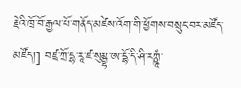རྗེའི་ཁྲོ་བོ་རྒྱལ་པོ་གནོད་མཛེས་འོག་གི་ཕྱོགས་བསྲུང་བར་མཛོད་མཛོད།] བཛྲ་ཀྲོ་དྷ་རཱ་ཛ་སུམྦྷ་ཨ་དྷོ་དི་ཤི་རཀྵཱཾ་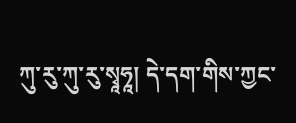ཀུ་རུ་ཀུ་རུ་སྭཱཧཱ། དེ་དག་གིས་ཀྱང་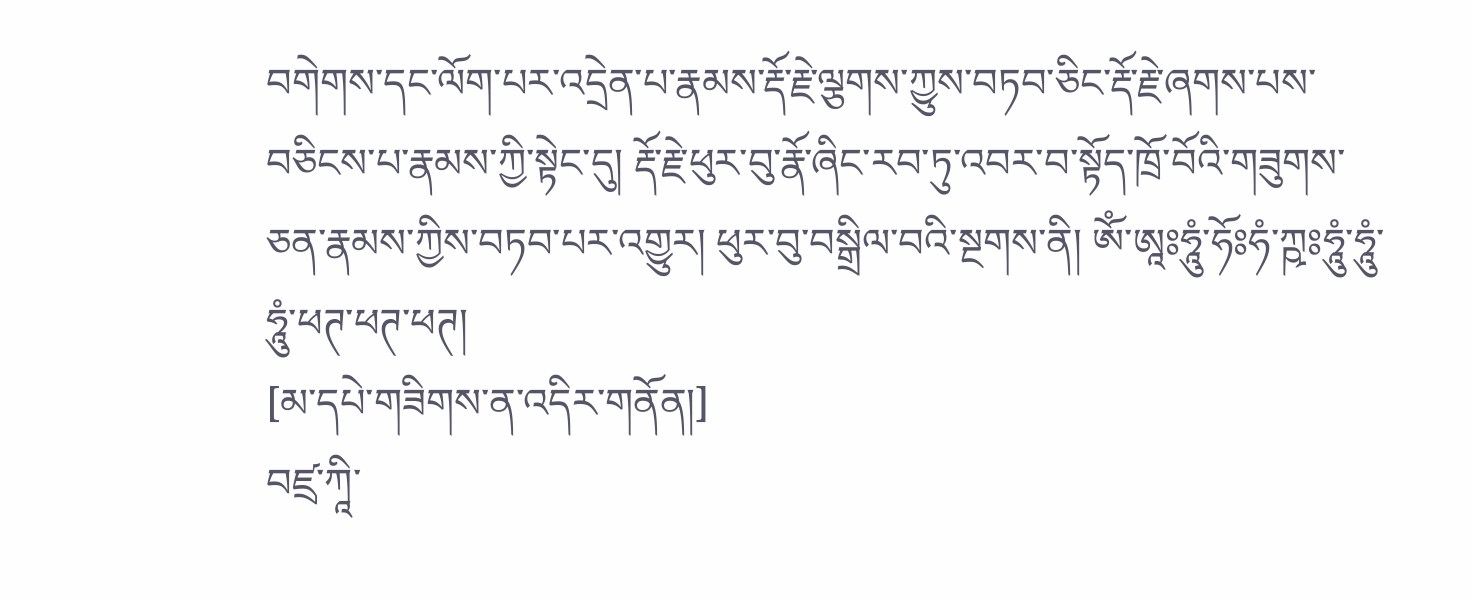བགེགས་དང་ལོག་པར་འདྲེན་པ་རྣམས་རྡོ་རྗེ་ལྕགས་ཀྱུས་བཏབ་ཅིང་རྡོ་རྗེ་ཞགས་པས་བཅིངས་པ་རྣམས་ཀྱི་སྟེང་དུ། རྡོ་རྗེ་ཕུར་བུ་རྣོ་ཞིང་རབ་ཏུ་འབར་བ་སྟོད་ཁྲོ་བོའི་གཟུགས་ཅན་རྣམས་ཀྱིས་བཏབ་པར་འགྱུར། ཕུར་བུ་བསྒྲིལ་བའི་སྔགས་ནི། ཨོཾ་ཨཱཿཧཱུཾ་ཧོཿཧཾ་ཀྵཿཧཱུཾ་ཧཱུཾ་ཧཱུཾ་ཕཊ་ཕཊ་ཕཊ།
[མ་དཔེ་གཟིགས་ན་འདིར་གནོན།]
བཛྲ་ཀཱི་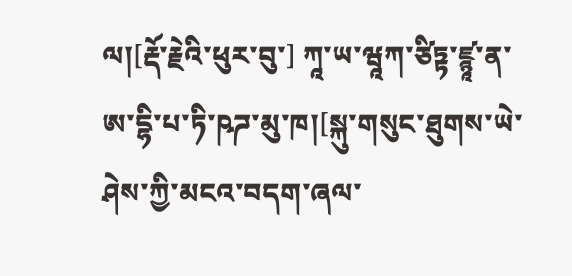ལ།[རྡོ་རྗེའི་ཕུར་བུ་] ཀཱ་ཡ་ཝཱཀ་ཙིཏྟ་ཛྙཱ་ན་ཨ་དྷི་པ་ཏི་ཥཌ་མུ་ཁ།[སྐུ་གསུང་ཐུགས་ཡེ་ཤེས་ཀྱི་མངའ་བདག་ཞལ་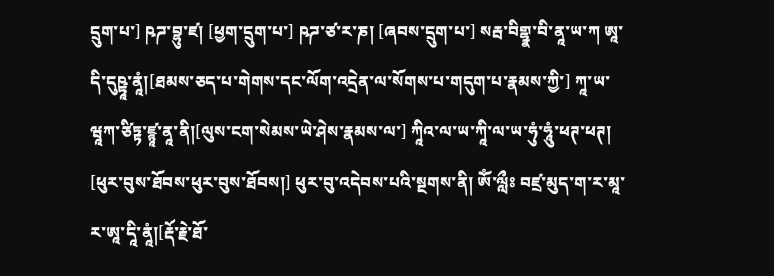དྲུག་པ་] ཥཌ་བྷུ་ཛ། [ཕྱག་དྲུག་པ་] ཥཌ་ཙ་ར་ཎ། [ཞབས་དྲུག་པ་] སརྦ་བིགྷྣ་བི་ནཱ་ཡ་ཀ ཨཱ་དི་དུཥྟཱ་ནཱཾ།[ཐམས་ཅད་པ་གེགས་དང་ལོག་འདྲེན་ལ་སོགས་པ་གདུག་པ་རྣམས་ཀྱི་] ཀཱ་ཡ་ཝཱཀ་ཙིཏྟ་ཛྙཱ་ནཱ་ནི།[ལུས་ངག་སེམས་ཡེ་ཤེས་རྣམས་ལ་] ཀཱིའ་ལ་ཡ་ཀཱི་ལ་ཡ་ཧུཾ་ཧཱུཾ་ཕཊ་ཕཊ། [ཕུར་བུས་ཐོབས་ཕུར་བུས་ཐོབས།] ཕུར་བུ་འདེབས་པའི་སྔགས་ནི། ཨོཾ་ལླྀཿ བཛྲ་མུད་ག་ར་མཱ་ར་ཨཱ་དཱི་ནཱཾ།[རྡོ་རྗེ་ཐོ་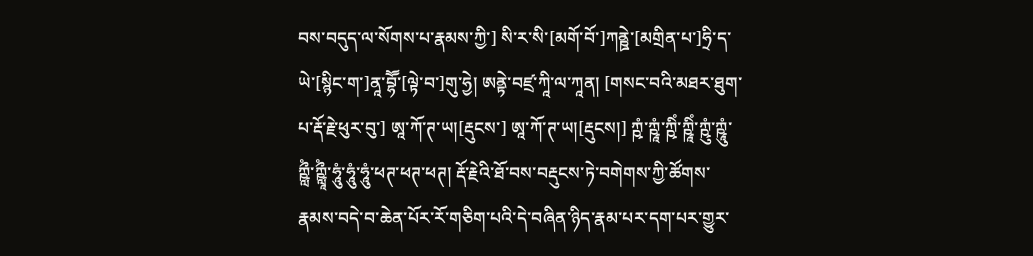བས་བདུད་ལ་སོགས་པ་རྣམས་ཀྱི་] སི་ར་སི་[མགོ་བོ་]ཀནྛེ་[མགྲིན་པ་]ཧྲི་ད་ཡེ་[སྙིང་ག་]ནཱ་བྷཽ་[ལྟེ་བ་]གུ་ཧྱེ། ཨནྟེ་བཛྲ་ཀཱི་ལ་ཀཱན། [གསང་བའི་མཐར་ཐུག་པ་རྡོ་རྗེ་ཕུར་བུ་] ཨཱ་ཀོ་ཊ་ཡ།[རྡུངས་] ཨཱ་ཀོ་ཊ་ཡ།[རྡུངས།] ཀྵཾ་ཀྵཱཾ་ཀྵིཾ་ཀྵཱིཾ་ཀྵུཾ་ཀྵཱུཾ་ཀྵླྀཾ་ཀྵླཱྀཾ་ཧཱུཾ་ཧཱུཾ་ཧཱུཾ་ཕཊ་ཕཊ་ཕཊ། རྡོ་རྗེའི་ཐོ་བས་བརྡུངས་ཏེ་བགེགས་ཀྱི་ཚོགས་རྣམས་བདེ་བ་ཆེན་པོར་རོ་གཅིག་པའི་དེ་བཞིན་ཉིད་རྣམ་པར་དག་པར་གྱུར་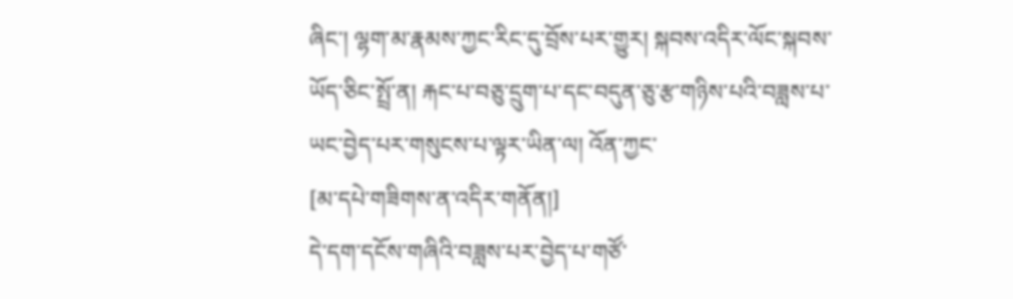ཞིང་། ལྷག་མ་རྣམས་ཀྱང་རིང་དུ་བྲོས་པར་གྱུར། སྐབས་འདིར་ལོང་སྐབས་ཡོད་ཅིང་སྤྲོ་ན། རྐང་པ་བཅུ་དྲུག་པ་དང་བདུན་ཅུ་རྩ་གཉིས་པའི་བཟླས་པ་ཡང་བྱེད་པར་གསུངས་པ་ལྟར་ཡིན་ལ། འོན་ཀྱང་
[མ་དཔེ་གཟིགས་ན་འདིར་གནོན།]
དེ་དག་དངོས་གཞིའི་བཟླས་པར་བྱེད་པ་གཙོ་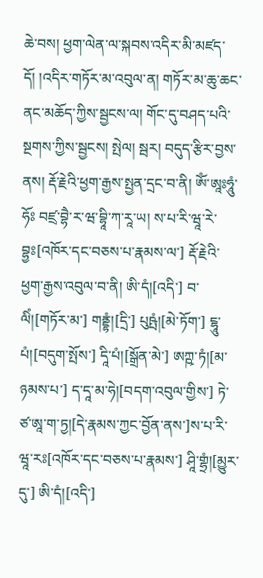ཆེ་བས། ཕྱག་ལེན་ལ་སྐབས་འདིར་མི་མཛད་དོ། །འདིར་གཏོར་མ་འབུལ་ན། གཏོར་མ་ཆུ་ཆང་ནང་མཆོད་ཀྱིས་སྦྱངས་ལ། གོང་དུ་བཤད་པའི་སྔགས་ཀྱིས་སྦྱངས། སྤེལ། སྦར། བདུད་རྩིར་བྱས་ནས། རྡོ་རྗེའི་ཕྱག་རྒྱས་སྤྱན་དྲང་བ་ནི། ཨོཾ་ཨཱཿཧཱུཾ་ཧོཿ བཛྲ་བྷཻ་ར་ཝ་བྷཱི་ཀ་རཱ་ཡ། ས་པ་རི་ཝཱ་རེ་བྷྱཿ[འཁོར་དང་བཅས་པ་རྣམས་ལ་] རྡོ་རྗེའི་ཕྱག་རྒྱས་འབུལ་བ་ནི། ཨི་དཾ།[འདི་] བ་ལིཾ།[གཏོར་མ་] གནྡྷཾ།[དྲི་] པུཥྤཾ།[མེ་ཏོག་] ངྷཱུ་པཾ།[བདུག་སྤོས་] དཱི་པཾ།[སྒྲོན་མེ་] ཨཀྵ་ཏཾ།[མ་ཉམས་པ་] ད་དཱ་མ་ཧེ།[བདག་འབུལ་གྱིས་] ཏེ་ཙ་ཨཱ་ག་ཏྱ།[དེ་རྣམས་ཀྱང་བྱོན་ནས་]ས་པ་རི་ཝཱ་རཿ[འཁོར་དང་བཅས་པ་རྣམས་] ཤཱི་གྷྲཾ།[མྱུར་དུ་] ཨི་དཾ།[འདི་]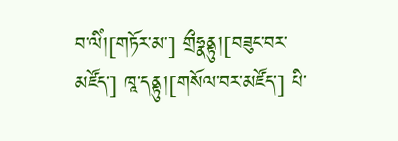བ་ལིཾ།[གཏོར་མ་] གྲྀཧྣནྟུ།[བཟུང་བར་མཛོད་] ཁཱ་དནྟུ།[གསོལ་བར་མཛོད་] པི་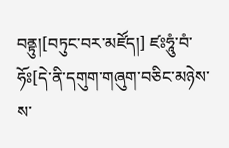བནྟུ།[བཏུང་བར་མཛོད།] ཛཿཧཱུཾ་བཾ་ཧོཿ[དེ་ནི་དགུག་གཞུག་བཅིང་མཉེས་ས་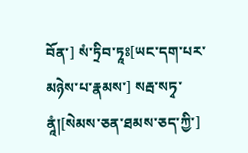བོན་] སཾ་ཏྲིབ་ཏཱཿ[ཡང་དག་པར་མཉེས་པ་རྣམས་] སརྦ་སཏྭ་ནཱཾ།[སེམས་ཅན་ཐམས་ཅད་ཀྱི་]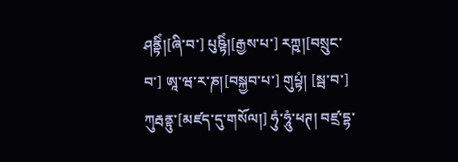ཤནྟིཾ།[ཞི་བ་] པུཥྟིཾ།[རྒྱས་པ་] རཀྵ།[བསྲུང་བ་] ཨཱ་ཝ་ར་ཎ།[བསྐྱབ་པ་] གུཔྟཾ། [སྦ་བ་] ཀུརྦནྟུ་[མཛད་དུ་གསོལ།] ཧུཾ་ཧཱུཾ་ཕཊ། བཛྲ་དྷ་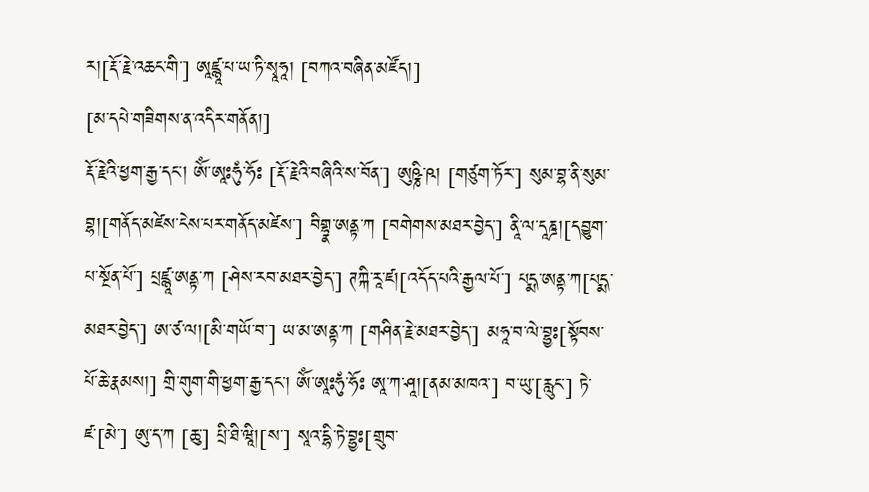ར།[རྡོ་རྗེ་འཆང་གི་] ཨཱཛྙཱ་པ་ཡ་ཏི་སྭཱཧཱ། [བཀའ་བཞིན་མཛོད།]
[མ་དཔེ་གཟིགས་ན་འདིར་གནོན།]
རྡོ་རྗེའི་ཕྱག་རྒྱ་དང་། ཨོཾ་ཨཱཿཧུཾ་ཧོཿ [རྡོ་རྗེའི་བཞིའི་ས་བོན་] ཨུཥྞི་ཥ། [གཙུག་ཏོར་] སུམ་བྷ་ནི་སུམ་བྷ།[གནོད་མཛེས་ངེས་པར་གནོད་མཛེས་] བིགྷྣ་ཨནྟ་ཀ [བགེགས་མཐར་བྱེད་] ནཱི་ལ་དཱཎྜ།[དབྱུག་པ་སྔོན་པོ་] པྲཛྙཱ་ཨནྟ་ཀ [ཤེས་རབ་མཐར་བྱེད་] ཊཀྐི་རཱ་ཛ།[འདོད་པའི་རྒྱལ་པོ་] པདྨ་ཨནྟ་ཀ[པདྨ་མཐར་བྱེད་] ཨ་ཙ་ལ།[མི་གཡོ་བ་] ཡ་མ་ཨནྟ་ཀ [གཤིན་རྗེ་མཐར་བྱེད་] མཧཱ་བ་ལེ་བྷྱཿ[སྟོབས་པོ་ཆེ་རྣམས།] གྲི་གུག་གི་ཕྱག་རྒྱ་དང་། ཨོཾ་ཨཱཿཧུཾ་ཧོཿ ཨཱ་ཀ་ཤཱ།[ནམ་མཁའ་] བ་ཡུ་[རླུང་] ཏེ་ཛ་[མེ་] ཨུ་ད་ཀ [ཆུ་] པྲི་ཐི་ཝཱི།[ས་] སཱའ་དྷི་ཏེ་བྷྱཿ[གྲུབ་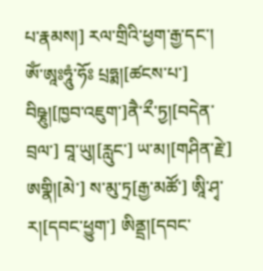པ་རྣམས།] རལ་གྲིའི་ཕྱག་རྒྱ་དང་། ཨོཾ་ཨཱཿཧཱུཾ་ཧོཿ པྲཧྨ།[ཚངས་པ་] བིཥྞུ།[ཁྱབ་འཇུག་]ནཻ་རྀ་ཏྱ།[བདེན་བྲལ་] བཱ་ཡུ།[རླུང་] ཡ་མ།[གཤིན་རྗེ་] ཨགྣི།[མེ་] ས་མུ་ཏྲ[རྒྱ་མཚོ་] ཨཱི་ཤྭ་ར།[དབང་ཕྱུག་] ཨིནྡྲ།[དབང་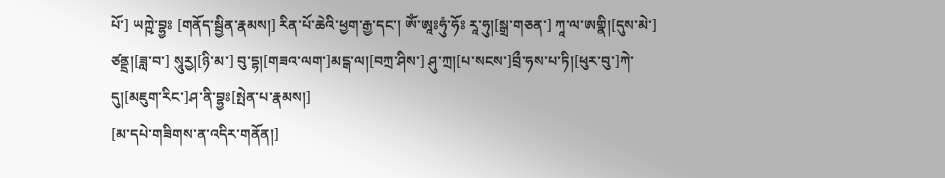པོ་] ཡཀྵེ་བྷྱཿ [གནོད་སྦྱིན་རྣམས།] རིན་པོ་ཆེའི་ཕྱག་རྒྱ་དང་། ཨོཾ་ཨཱཿཧུཾ་ཧོཿ རཱ་ཧུ།[སྒྲ་གཅན་] ཀཱ་ལ་ཨགྣི།[དུས་མེ་] ཙནྡྲ།[ཟླ་བ་] སཱུརྱ།[ཉི་མ་] བུ་དྷ།[གཟའ་ལག་]མངྒ་ལ།[བཀྲ་ཤིས་] ཤུ་ཀྲ།[པ་སངས་]བྲྀ་ཧས་པ་ཏི།[ཕུར་བུ་]ཀེ་དུ།[མཇུག་རིང་]ཤ་ནི་བྷྱཿ[སྤེན་པ་རྣམས།]
[མ་དཔེ་གཟིགས་ན་འདིར་གནོན།]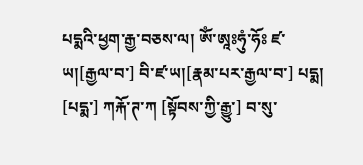པདྨའི་ཕྱག་རྒྱ་བཅས་ལ། ཨོཾ་ཨཱཿཧུཾ་ཧོཿ ཛ་ཡ།[རྒྱལ་བ་] བི་ཛ་ཡ།[རྣམ་པར་རྒྱལ་བ་] པདྨ། [པདྨ་] ཀརྐོ་ཊ་ཀ [སྟོབས་ཀྱི་རྒྱུ་] བ་སུ་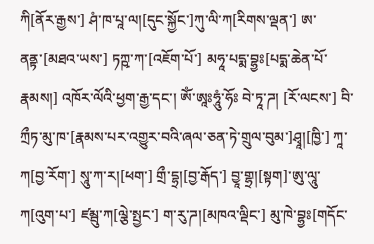ཀི[ནོར་རྒྱས་] ཤཾ་ཁ་པཱ་ལ།[དུང་སྐྱོང་]ཀུ་ལི་ཀ[རིགས་ལྡན་] ཨ་ནནྟ་[མཐའ་ཡས་] ཏཀྵ་ཀ་[འཇོག་པོ་] མཧཱ་པདྨ་བྷྱཿ[པདྨ་ཆེན་པོ་རྣམས།] འཁོར་ལོའི་ཕྱག་རྒྱ་དང་། ཨོཾ་ཨཱཿཧཱུཾ་ཧོཿ བེ་ཏཱ་ཌ། [རོ་ལངས་] བི་ཀྲྀཏ་མུ་ཁ་[རྣམས་པར་འགྱུར་བའི་ཞལ་ཅན་ཏེ་གྲུལ་བུམ་]ཤྭཱ།[ཁྱི་] ཀཱ་ཀ[བྱ་རོག་] སཱུ་ཀ་ར།[ཕག་] གྲྀ་དྷྲ།[བྱ་རྒོད་] བྱཱ་གྷྲ།[སྟག]་ཨུ་ལཱུ་ཀ[འུག་པ་] ཛམྦུ་ཀ[ལྕེ་སྤྱང་] ག་རུ་ཌ།[མཁའ་ལྡིང་] མུ་ཁེ་བྷྱཿ[གདོང་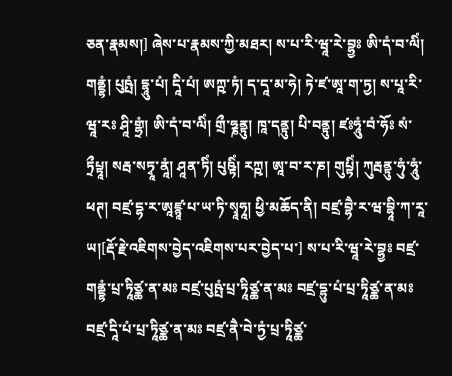ཅན་རྣམས།] ཞེས་པ་རྣམས་ཀྱི་མཐར། ས་པ་རི་ཝཱ་རེ་བྷྱཿ ཨི་དཾ་བ་ལིཾ། གནྡྷཾ། པུཥྤཾ། དྷཱུ་པཾ། དཱི་པཾ། ཨཀྵ་ཏཾ། ད་དཱ་མ་ཧེ། ཏེ་ཛ་ཨཱ་ག་ཏྱ། ས་པཱ་རི་ཝཱ་རཿ ཤཱི་གྷྲཾ། ཨི་དཾ་བ་ལིཾ། གྲྀ་ཧྞནྟུ། ཁཱ་དནྟུ། པི་བནྟུ། ཛཿཧཱུཾ་བཾ་ཧོཿ སཾ་ཏྲྀཔྟཱ། སརྦ་སཏྭཱ་ནཱཾ། ཤཱན་ཏིཾ། པུཥྟིཾ། རཀྵ། ཨཱ་བ་ར་ཎ། གུཔྟིཾ། ཀུརྦནྟུ་ཧུཾ་ཧཱུཾ་ཕཊ། བཛྲ་དྷ་ར་ཨཱཛྙཱ་པ་ཡ་ཏི་སྭཱཧཱ། ཕྱི་མཆོད་ནི། བཛྲ་བྷཻ་ར་ཝ་བྷཱི་ཀ་རཱ་ཡ།[རྡོ་རྗེ་འཇིགས་བྱེད་འཇིགས་པར་བྱེད་པ་] ས་པ་རི་ཝཱ་རེ་བྷྱཿ བཛྲ་གནྡྷཾ་པྲ་ཏཱིཙྪ་ན་མཿ བཛྲ་པུཥྤཾ་པྲ་ཏཱིཙྪ་ན་མཿ བཛྲ་དྷུ་པཾ་པྲ་ཏཱིཙྪ་ན་མཿ བཛྲ་དཱི་པཾ་པྲ་ཏཱིཙྪ་ན་མཿ བཛྲ་ནཻ་བེ་ཏྱཾ་པྲ་ཏཱིཙྪ་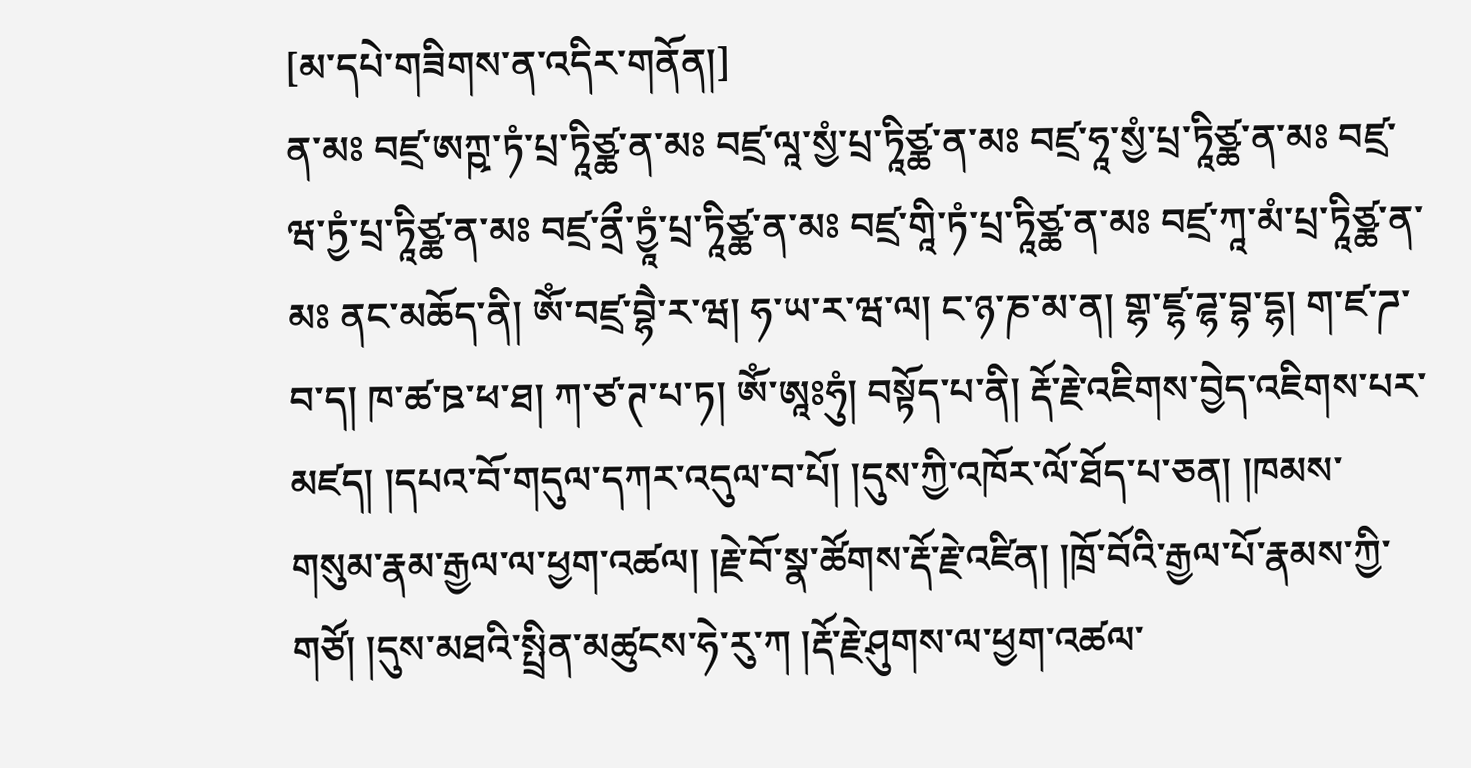[མ་དཔེ་གཟིགས་ན་འདིར་གནོན།]
ན་མཿ བཛྲ་ཨཀྵ་ཏཾ་པྲ་ཏཱིཙྪ་ན་མཿ བཛྲ་ལཱ་སྱཾ་པྲ་ཏཱིཙྪ་ན་མཿ བཛྲ་ཧཱ་སྱཾ་པྲ་ཏཱིཙྪ་ན་མཿ བཛྲ་ཝ་ཏྱཾ་པྲ་ཏཱིཙྪ་ན་མཿ བཛྲ་ནྲྀ་ཏྱཱཾ་པྲ་ཏཱིཙྪ་ན་མཿ བཛྲ་གཱི་ཏཾ་པྲ་ཏཱིཙྪ་ན་མཿ བཛྲ་ཀཱ་མཾ་པྲ་ཏཱིཙྪ་ན་མཿ ནང་མཆོད་ནི། ཨོཾ་བཛྲ་བྷཻ་ར་ཝ། ཧ་ཡ་ར་ཝ་ལ། ང་ཉ་ཎ་མ་ན། གྷ་ཛྷ་ཌྷ་བྷ་དྷ། ག་ཛ་ཌ་བ་ད། ཁ་ཚ་ཋ་ཕ་ཐ། ཀ་ཙ་ཊ་པ་ཏ། ཨོཾ་ཨཱཿཧུཾ། བསྟོད་པ་ནི། རྡོ་རྗེ་འཇིགས་བྱེད་འཇིགས་པར་མཛད། །དཔའ་བོ་གདུལ་དཀར་འདུལ་བ་པོ། །དུས་ཀྱི་འཁོར་ལོ་ཐོད་པ་ཅན། །ཁམས་གསུམ་རྣམ་རྒྱལ་ལ་ཕྱག་འཚལ། །རྗེ་བོ་སྣ་ཚོགས་རྡོ་རྗེ་འཛིན། །ཁྲོ་བོའི་རྒྱལ་པོ་རྣམས་ཀྱི་གཙོ། །དུས་མཐའི་སྤྲིན་མཚུངས་ཧེ་རུ་ཀ །རྡོ་རྗེ་ཤུགས་ལ་ཕྱག་འཚལ་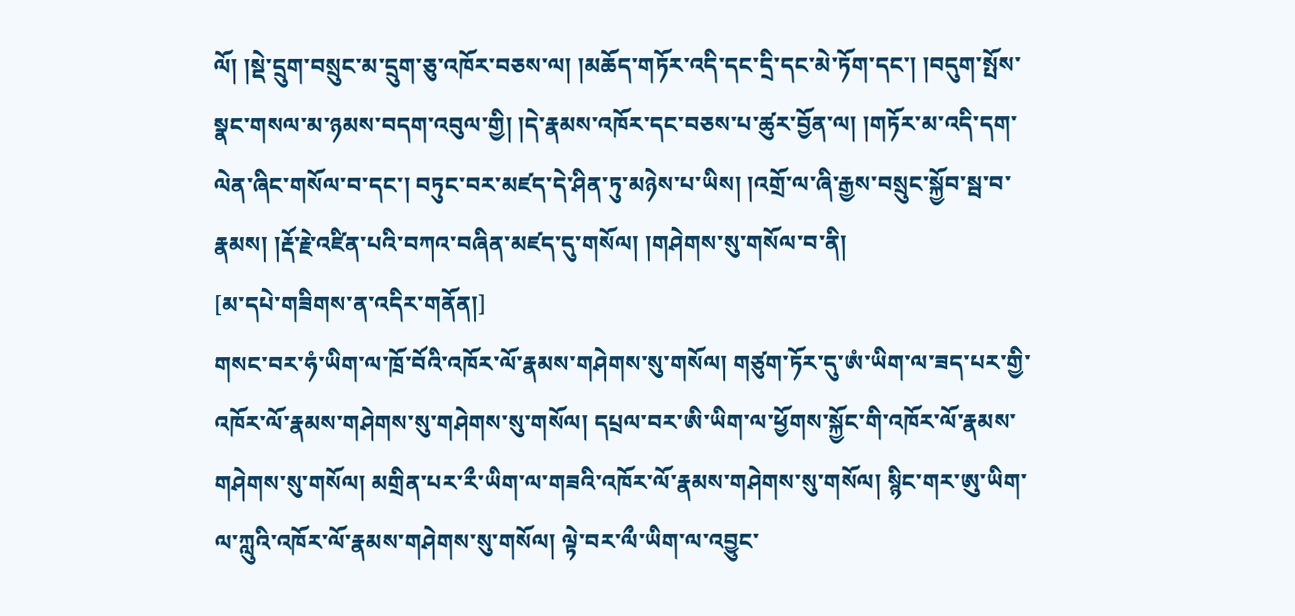ལོ། །སྡེ་དྲུག་བསྲུང་མ་དྲུག་ཅུ་འཁོར་བཅས་ལ། །མཆོད་གཏོར་འདི་དང་དྲི་དང་མེ་ཏོག་དང་། །བདུག་སྤོས་སྣང་གསལ་མ་ཉམས་བདག་འབུལ་གྱི། །དེ་རྣམས་འཁོར་དང་བཅས་པ་ཚུར་བྱོན་ལ། །གཏོར་མ་འདི་དག་ལེན་ཞིང་གསོལ་བ་དང་། བཏུང་བར་མཛད་དེ་ཤིན་ཏུ་མཉེས་པ་ཡིས། །འགྲོ་ལ་ཞི་རྒྱས་བསྲུང་སྐྱོབ་སྦ་བ་རྣམས། །རྡོ་རྗེ་འཛིན་པའི་བཀའ་བཞིན་མཛད་དུ་གསོལ། །གཤེགས་སུ་གསོལ་བ་ནི།
[མ་དཔེ་གཟིགས་ན་འདིར་གནོན།]
གསང་བར་ཧཾ་ཡིག་ལ་ཁྲོ་བོའི་འཁོར་ལོ་རྣམས་གཤེགས་སུ་གསོལ། གཙུག་ཏོར་དུ་ཨཾ་ཡིག་ལ་ཟད་པར་གྱི་འཁོར་ལོ་རྣམས་གཤེགས་སུ་གཤེགས་སུ་གསོལ། དཔྲལ་བར་ཨི་ཡིག་ལ་ཕྱོགས་སྐྱོང་གི་འཁོར་ལོ་རྣམས་གཤེགས་སུ་གསོལ། མགྲིན་པར་རྀ་ཡིག་ལ་གཟའི་འཁོར་ལོ་རྣམས་གཤེགས་སུ་གསོལ། སྙིང་གར་ཨུ་ཡིག་ལ་ཀླུའི་འཁོར་ལོ་རྣམས་གཤེགས་སུ་གསོལ། ལྟེ་བར་ལྀ་ཡིག་ལ་འབྱུང་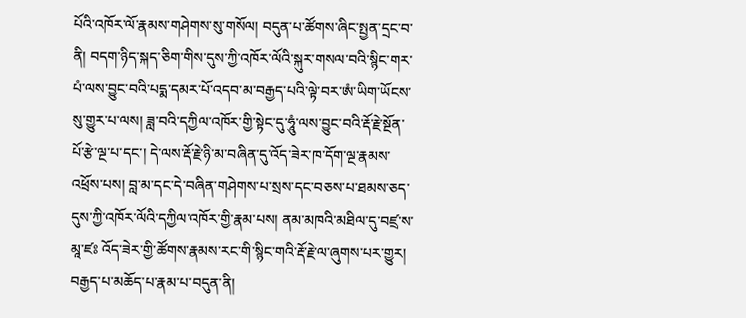པོའི་འཁོར་ལོ་རྣམས་གཤེགས་སུ་གསོལ། བདུན་པ་ཚོགས་ཞིང་སྤྱན་དྲང་བ་ནི། བདག་ཉིད་སྐད་ཅིག་གིས་དུས་ཀྱི་འཁོར་ལོའི་སྐུར་གསལ་བའི་སྙིང་གར་པཾ་ལས་བྱུང་བའི་པདྨ་དམར་པོ་འདབ་མ་བརྒྱད་པའི་ལྟེ་བར་ཨཾ་ཡིག་ཡོངས་སུ་གྱུར་པ་ལས། ཟླ་བའི་དཀྱིལ་འཁོར་གྱི་སྟེང་དུ་ཧཱུཾ་ལས་བྱུང་བའི་རྡོ་རྗེ་སྔོན་པོ་རྩེ་ལྔ་པ་དང་། དེ་ལས་རྡོ་རྗེ་ཉི་མ་བཞིན་དུ་འོད་ཟེར་ཁ་དོག་ལྔ་རྣམས་འཕྲོས་པས། བླ་མ་དང་དེ་བཞིན་གཤེགས་པ་སྲས་དང་བཅས་པ་ཐམས་ཅད་དུས་ཀྱི་འཁོར་ལོའི་དཀྱིལ་འཁོར་གྱི་རྣམ་པས། ནམ་མཁའི་མཐིལ་དུ་བཛྲ་ས་མཱ་ཛཿ འོད་ཟེར་གྱི་ཚོགས་རྣམས་རང་གི་སྙིང་གའི་རྡོ་རྗེ་ལ་ཞུགས་པར་གྱུར། བརྒྱད་པ་མཆོད་པ་རྣམ་པ་བདུན་ནི།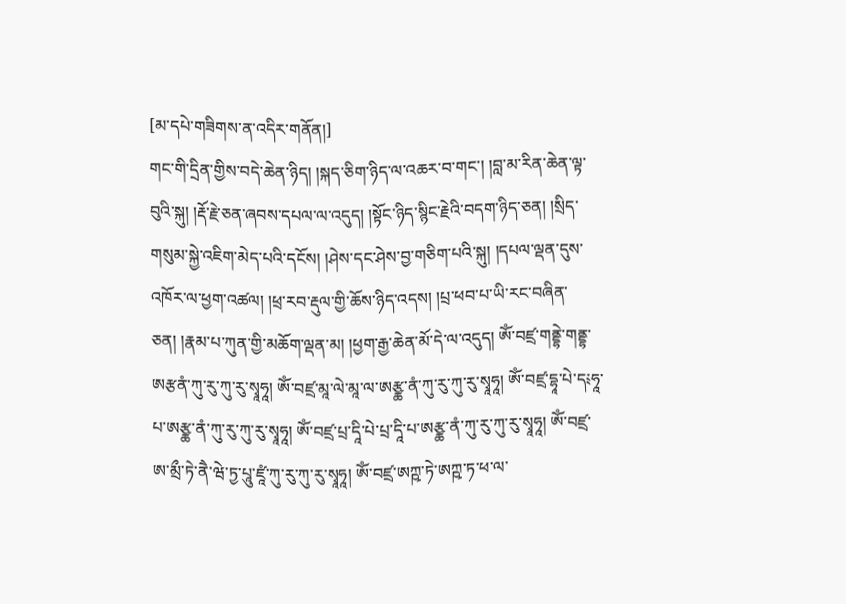[མ་དཔེ་གཟིགས་ན་འདིར་གནོན།]
གང་གི་དྲིན་གྱིས་བདེ་ཆེན་ཉིད། །སྐད་ཅིག་ཉིད་ལ་འཆར་བ་གང་། །བླ་མ་རིན་ཆེན་ལྟ་བུའི་སྐུ། །རྡོ་རྗེ་ཅན་ཞབས་དཔལ་ལ་འདུད། །སྟོང་ཉིད་སྙིང་རྗེའི་བདག་ཉིད་ཅན། །སྲིད་གསུམ་སྐྱེ་འཇིག་མེད་པའི་དངོས། །ཤེས་དང་ཤེས་བྱ་གཅིག་པའི་སྐུ། །དཔལ་ལྡན་དུས་འཁོར་ལ་ཕྱག་འཚལ། །ཕྲ་རབ་རྡུལ་གྱི་ཆོས་ཉིད་འདས། །པྲ་ཕབ་པ་ཡི་རང་བཞིན་ཅན། །རྣམ་པ་ཀུན་གྱི་མཆོག་ལྡན་མ། །ཕྱག་རྒྱ་ཆེན་མོ་དེ་ལ་འདུད། ཨོཾ་བཛྲ་གནྡྷེ་གནྡྷ་ཨརྩནཾ་ཀུ་རུ་ཀུ་རུ་སྭཱཧཱ། ཨོཾ་བཛྲ་མཱ་ལེ་མཱ་ལ་ཨརྩྪ་ནཾ་ཀུ་རུ་ཀུ་རུ་སྭཱཧཱ། ཨོཾ་བཛྲ་དྷཱ་པེ་ད༴ཧཱ་པ་ཨརྩྪ་ནཾ་ཀུ་རུ་ཀུ་རུ་སྭཱཧཱ། ཨོཾ་བཛྲ་པྲ་དཱི་པེ་པྲ་དཱི་པ་ཨརྩྪ་ནཾ་ཀུ་རུ་ཀུ་རུ་སྭཱཧཱ། ཨོཾ་བཛྲ་ཨ་མྲྀ་ཏེ་ནཻ་ཝེ་ཏྱ་པཱུ་ཛཱཾ་ཀུ་རུ་ཀུ་རུ་སྭཱཧཱ། ཨོཾ་བཛྲ་ཨཀྵ་ཏེ་ཨཀྵ་ཏ་ཕ་ལ་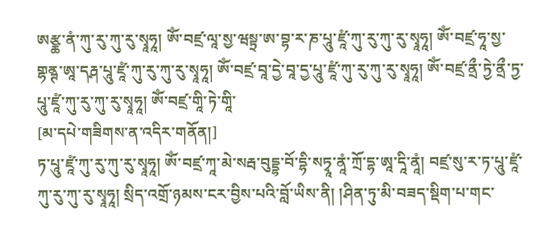ཨརྩྪ་ནཾ་ཀུ་རུ་ཀུ་རུ་སྭཱཧཱ། ཨོཾ་བཛྲ་ལཱ་སྱ་ཝསྟྲ་ཨ་བྷ་ར་ཎ་པཱུ་ཛཱཾ་ཀུ་རུ་ཀུ་རུ་སྭཱཧཱ། ཨོཾ་བཛྲ་ཧཱ་སྱ་གྷནྚ་ཨཱ་དརྴ་པཱུ་ཛཱཾ་ཀུ་རུ་ཀུ་རུ་སྭཱཧཱ། ཨོཾ་བཛྲ་བཱ་དྱེ་བཱ་དྱ་པཱུ་ཛཱཾ་ཀུ་རུ་ཀུ་རུ་སྭཱཧཱ། ཨོཾ་བཛྲ་ནྲྀ་ཏྱེ་ནྲྀ་ཏྱ་པཱུ་ཛཱཾ་ཀུ་རུ་ཀུ་རུ་སྭཱཧཱ། ཨོཾ་བཛྲ་གཱི་ཏེ་གཱི་
[མ་དཔེ་གཟིགས་ན་འདིར་གནོན།]
ཏ་པཱུ་ཛཱཾ་ཀུ་རུ་ཀུ་རུ་སྭཱཧཱ། ཨོཾ་བཛྲ་ཀཱ་མེ་སརྦ་བུདྡྷ་བོ་དྷི་སཏྭཱ་ནཱཾ་ཀྲོ་དྷ་ཨཱ་དཱི་ནཱཾ། བཛྲ་སུ་ར་ཏ་པཱུ་ཛཱཾ་ཀུ་རུ་ཀུ་རུ་སྭཱཧཱ། སྲིད་འགྲོ་ཉམས་ངར་བྱིས་པའི་བློ་ཡིས་ནི། །ཤིན་ཏུ་མི་བཟད་སྡིག་པ་གང་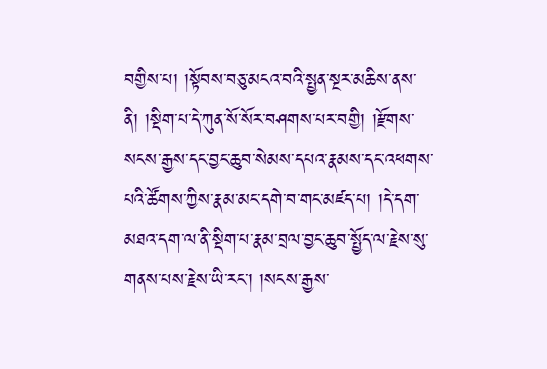བགྱིས་པ། །སྟོབས་བཅུ་མངའ་བའི་སྤྱན་སྔར་མཆིས་ནས་ནི། །སྡིག་པ་དེ་ཀུན་སོ་སོར་བཤགས་པར་བགྱི། །རྫོགས་སངས་རྒྱས་དང་བྱང་ཆུབ་སེམས་དཔའ་རྣམས་དང་འཕགས་པའི་ཚོགས་ཀྱིས་རྣམ་མང་དགེ་བ་གང་མཛད་པ། །དེ་དག་མཐའ་དག་ལ་ནི་སྡིག་པ་རྣམ་བྲལ་བྱང་ཆུབ་སྤྱོད་ལ་རྗེས་སུ་གནས་པས་རྗེས་ཡི་རང་། །སངས་རྒྱས་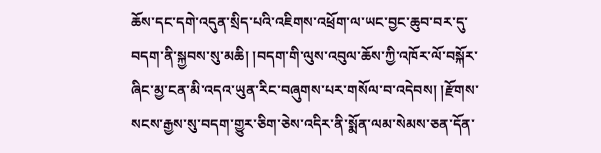ཆོས་དང་དགེ་འདུན་སྲིད་པའི་འཇིགས་འཕྲོག་ལ་ཡང་བྱང་ཆུབ་བར་དུ་བདག་ནི་སྐྱབས་སུ་མཆི། །བདག་གི་ལུས་འབུལ་ཆོས་ཀྱི་འཁོར་ལོ་བསྐོར་ཞིང་མྱ་ངན་མི་འདའ་ཡུན་རིང་བཞུགས་པར་གསོལ་བ་འདེབས། །རྫོགས་སངས་རྒྱས་སུ་བདག་གྱུར་ཅིག་ཅེས་འདིར་ནི་སྨོན་ལམ་སེམས་ཅན་དོན་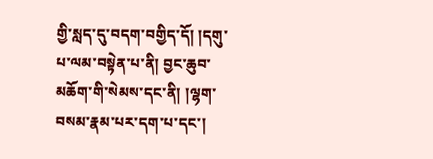གྱི་སླད་དུ་བདག་བགྱིད་དོ། །དགུ་པ་ལམ་བསྟེན་པ་ནི། བྱང་ཆུབ་མཆོག་གི་སེམས་དང་ནི། །ལྷག་བསམ་རྣམ་པར་དག་པ་དང་།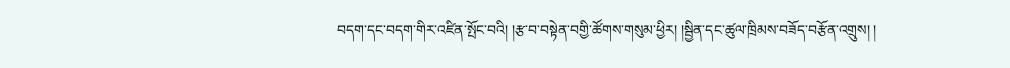བདག་དང་བདག་གིར་འཛིན་སྤོང་བའི། །རྩ་བ་བསྟེན་བགྱི་ཚོགས་གསུམ་ཕྱིར། །སྦྱིན་དང་ཚུལ་ཁྲིམས་བཟོད་བརྩོན་འགྲུས། །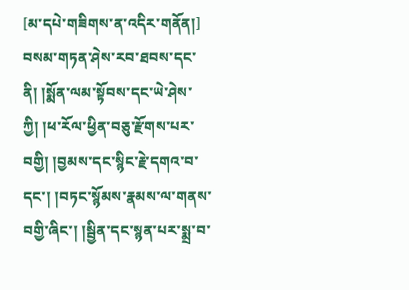[མ་དཔེ་གཟིགས་ན་འདིར་གནོན།]
བསམ་གཏན་ཤེས་རབ་ཐབས་དང་ནི། །སྨོན་ལམ་སྟོབས་དང་ཡེ་ཤེས་ཀྱི། །ཕ་རོལ་ཕྱིན་བཅུ་རྫོགས་པར་བགྱི། །བྱམས་དང་སྙིང་རྗེ་དགའ་བ་དང་། །བཏང་སྙོམས་རྣམས་ལ་གནས་བགྱི་ཞིང་། །སྦྱིན་དང་སྙན་པར་སྨྲ་བ་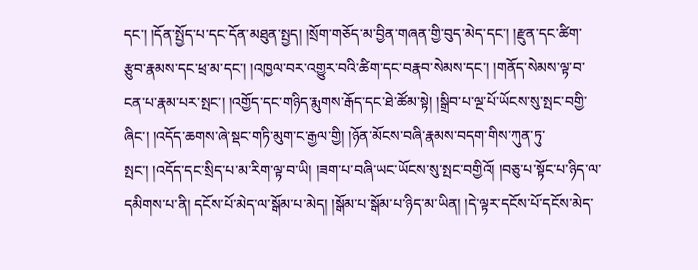དང་། །དོན་སྤྱོད་པ་དང་དོན་མཐུན་སྤྱད། །སྲོག་གཅོད་མ་བྱིན་གཞན་གྱི་བུད་མེད་དང་། །རྫུན་དང་ཚིག་རྩུབ་རྣམས་དང་ཕྲ་མ་དང་། །འཁྱལ་བར་འགྱུར་བའི་ཚིག་དང་བརྣབ་སེམས་དང་། །གནོད་སེམས་ལྟ་བ་ངན་པ་རྣམ་པར་སྤང་། །འགྱོད་དང་གཉིད་རྨུགས་རྒོད་དང་ཐེ་ཚོམ་སྟེ། །སྒྲིབ་པ་ལྔ་པོ་ཡོངས་སུ་སྤང་བགྱི་ཞིང་། །འདོད་ཆགས་ཞེ་སྡང་གཏི་མུག་ང་རྒྱལ་གྱི། །ཉོན་མོངས་བཞི་རྣམས་བདག་གིས་ཀུན་ཏུ་སྤང་། །འདོད་དང་སྲིད་པ་མ་རིག་ལྟ་བ་ཡི། །ཟག་པ་བཞི་ཡང་ཡོངས་སུ་སྤང་བགྱིའོ། །བཅུ་པ་སྟོང་པ་ཉིད་ལ་དམིགས་པ་ནི། དངོས་པོ་མེད་ལ་སྒོམ་པ་མེད། །སྒོམ་པ་སྒོམ་པ་ཉིད་མ་ཡིན། །དེ་ལྟར་དངོས་པོ་དངོས་མེད་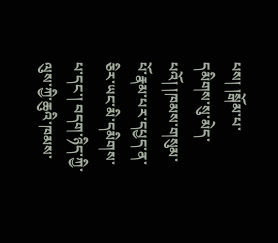པས། །སྒོམ་པ་དམིགས་སུ་མེད་པའོ། །ཁམས་གསུམ་པོ་རྣམ་པར་དཔྱད་ན་ཅིར་ཡང་མི་དམིགས་པ་དང་། བདག་ཉིད་ཀྱི་ལུས་ཀྱི་ཆུའི་ཁམས་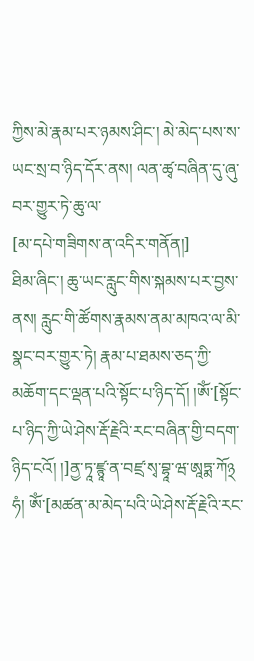ཀྱིས་མེ་རྣམ་པར་ཉམས་ཤིང་། མེ་མེད་པས་ས་ཡང་སྲ་བ་ཉིད་དོར་ནས། ལན་ཚྭ་བཞིན་དུ་ཞུ་བར་གྱུར་ཏེ་ཆུ་ལ་
[མ་དཔེ་གཟིགས་ན་འདིར་གནོན།]
ཐིམ་ཞིང་། ཆུ་ཡང་རླུང་གིས་སྐམས་པར་བྱས་ནས། རླུང་གི་ཚོགས་རྣམས་ནམ་མཁའ་ལ་མི་སྣང་བར་གྱུར་ཏེ། རྣམ་པ་ཐམས་ཅད་ཀྱི་མཆོག་དང་ལྡན་པའི་སྟོང་པ་ཉིད་དོ། །ཨོཾ་[སྟོང་པ་ཉིད་ཀྱི་ཡེ་ཤེས་རྡོ་རྗེའི་རང་བཞིན་གྱི་བདག་ཉིད་ངའོ། །]ནྱ་ཏཱ་ཛྙཱ་ན་བཛྲ་སྭ་བྷཱ་ཝ་ཨཱཏྨ་ཀོ྅ཧཾ། ཨོཾ་[མཚན་མ་མེད་པའི་ཡེ་ཤེས་རྡོ་རྗེའི་རང་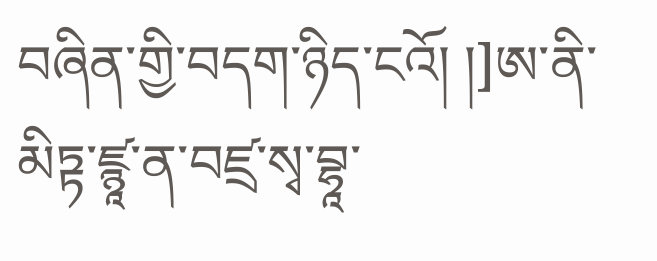བཞིན་གྱི་བདག་ཉིད་ངའོ། །]ཨ་ནི་མིཏྟ་ཛྙཱ་ན་བཛྲ་སྭ་བྷཱ་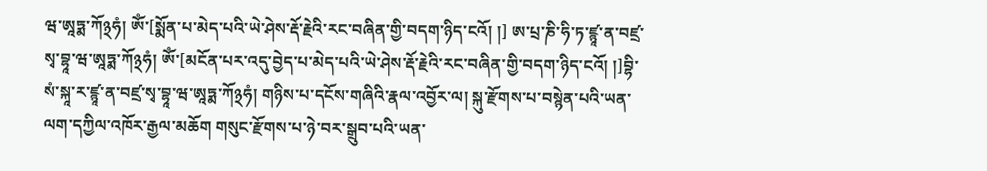ཝ་ཨཱཏྨ་ཀོ྅ཧཾ། ཨོཾ་[སྨོན་པ་མེད་པའི་ཡེ་ཤེས་རྡོ་རྗེའི་རང་བཞིན་གྱི་བདག་ཉིད་ངའོ། །] ཨ་པྲ་ཎི་ཧི་ཏ་ཛྙཱ་ན་བཛྲ་སྭ་བྷཱ་ཝ་ཨཱཏྨ་ཀོ྅ཧཾ། ཨོཾ་[མངོན་པར་འདུ་བྱེད་པ་མེད་པའི་ཡེ་ཤེས་རྡོ་རྗེའི་རང་བཞིན་གྱི་བདག་ཉིད་ངའོ། །]བྷི་སཾ་སྐཱ་ར་ཛྙཱ་ན་བཛྲ་སྭ་བྷཱ་ཝ་ཨཱཏྨ་ཀོ྅ཧཾ། གཉིས་པ་དངོས་གཞིའི་རྣལ་འབྱོར་ལ། སྐུ་རྫོགས་པ་བསྙེན་པའི་ཡན་ལག་དཀྱིལ་འཁོར་རྒྱལ་མཆོག གསུང་རྫོགས་པ་ཉེ་བར་སྒྲུབ་པའི་ཡན་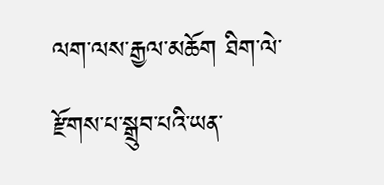ལག་ལས་རྒྱལ་མཆོག ཐིག་ལེ་རྫོགས་པ་སྒྲུབ་པའི་ཡན་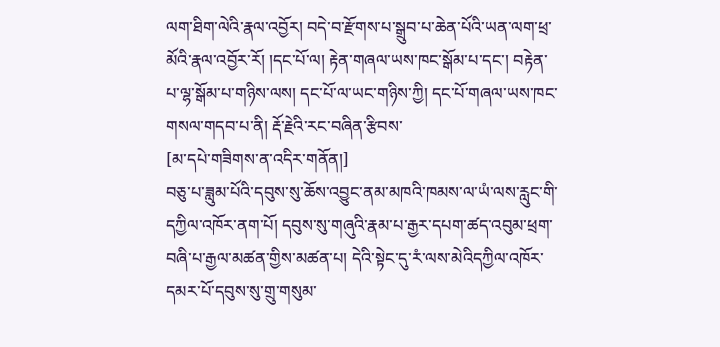ལག་ཐིག་ལེའི་རྣལ་འབྱོར། བདེ་བ་རྫོགས་པ་སྒྲུབ་པ་ཆེན་པོའི་ཡན་ལག་ཕྲ་མོའི་རྣལ་འབྱོར་རོ། །དང་པོ་ལ། རྟེན་གཞལ་ཡས་ཁང་སྒོམ་པ་དང་། བརྟེན་པ་ལྷ་སྒོམ་པ་གཉིས་ལས། དང་པོ་ལ་ཡང་གཉིས་ཀྱི། དང་པོ་གཞལ་ཡས་ཁང་གསལ་གདབ་པ་ནི། རྡོ་རྗེའི་རང་བཞིན་རྩིབས་
[མ་དཔེ་གཟིགས་ན་འདིར་གནོན།]
བཅུ་པ་ཟླུམ་པོའི་དབུས་སུ་ཆོས་འབྱུང་ནམ་མཁའི་ཁམས་ལ་ཡཾ་ལས་རླུང་གི་དཀྱིལ་འཁོར་ནག་པོ། དབུས་སུ་གཞུའི་རྣམ་པ་རྒྱར་དཔག་ཚད་འབུམ་ཕྲག་བཞི་པ་རྒྱལ་མཚན་གྱིས་མཚན་པ། དེའི་སྟེང་དུ་རཾ་ལས་མེའིདཀྱིལ་འཁོར་དམར་པོ་དབུས་སུ་གྲུ་གསུམ་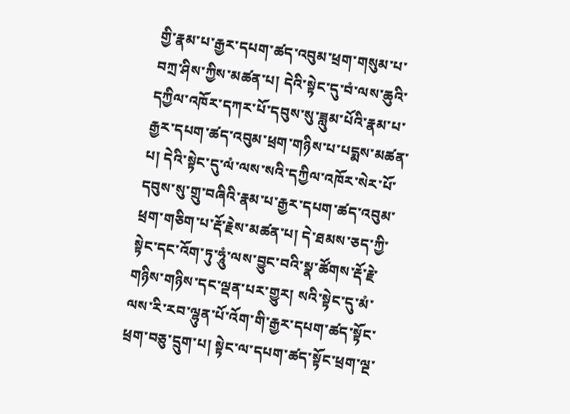གྱི་རྣམ་པ་རྒྱར་དཔག་ཚད་འབུམ་ཕྲག་གསུམ་པ་བཀྲ་ཤིས་ཀྱིས་མཚན་པ། དེའི་སྟེང་དུ་བཾ་ལས་ཆུའི་དཀྱིལ་འཁོར་དཀར་པོ་དབུས་སུ་ཟླུམ་པོའི་རྣམ་པ་རྒྱར་དཔག་ཚད་འབུམ་ཕྲག་གཉིས་པ་པདྨས་མཚན་པ། དེའི་སྟེང་དུ་ལཾ་ལས་སའི་དཀྱིལ་འཁོར་སེར་པོ་དབུས་སུ་གྲུ་བཞིའི་རྣམ་པ་རྒྱར་དཔག་ཚད་འབུམ་ཕྲག་གཅིག་པ་རྡོ་རྗེས་མཚན་པ། དེ་ཐམས་ཅད་ཀྱི་སྟེང་དང་འོག་ཏུ་ཧཱུཾ་ལས་བྱུང་བའི་སྣ་ཚོགས་རྡོ་རྗེ་གཉིས་གཉིས་དང་ལྡན་པར་གྱུར། སའི་སྟེང་དུ་མཾ་ལས་རི་རབ་ལྷུན་པོ་འོག་གི་རྒྱར་དཔག་ཚད་སྟོང་ཕྲག་བཅུ་དྲུག་པ། སྟེང་ལ་དཔག་ཚད་སྟོང་ཕྲག་ལྔ་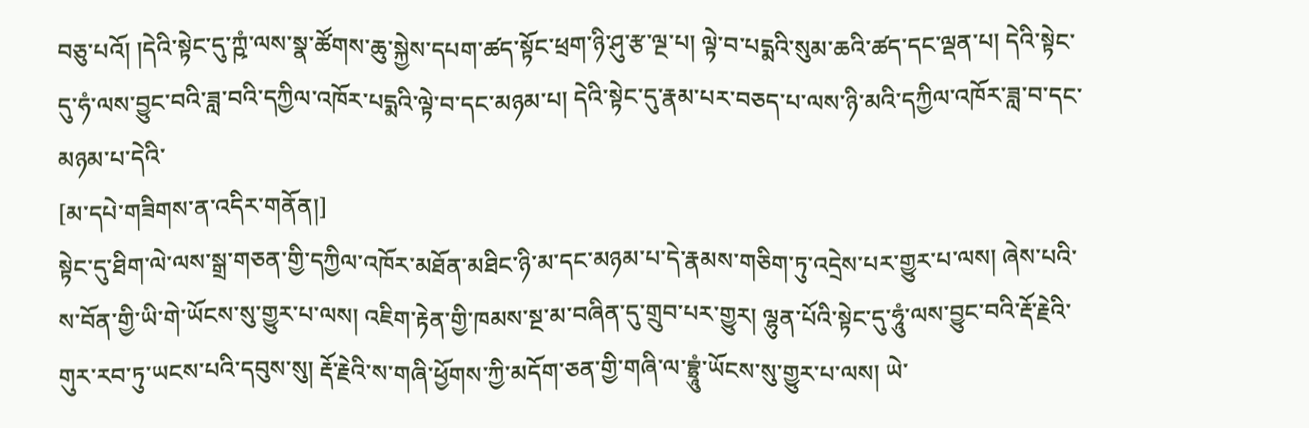བཅུ་པའོ། །དེའི་སྟེང་དུ་ཀྵཾ་ལས་སྣ་ཚོགས་ཆུ་སྐྱེས་དཔག་ཚད་སྟོང་ཕྲག་ཉི་ཤུ་རྩ་ལྔ་པ། ལྟེ་བ་པདྨའི་སུམ་ཆའི་ཚད་དང་ལྡན་པ། དེའི་སྟེང་དུ་ཧཾ་ལས་བྱུང་བའི་ཟླ་བའི་དཀྱིལ་འཁོར་པདྨའི་ལྟེ་བ་དང་མཉམ་པ། དེའི་སྟེང་དུ་རྣམ་པར་བཅད་པ་ལས་ཉི་མའི་དཀྱིལ་འཁོར་ཟླ་བ་དང་མཉམ་པ་དེའི་
[མ་དཔེ་གཟིགས་ན་འདིར་གནོན།]
སྟེང་དུ་ཐིག་ལེ་ལས་སྒྲ་གཅན་གྱི་དཀྱིལ་འཁོར་མཐོན་མཐིང་ཉི་མ་དང་མཉམ་པ་དེ་རྣམས་གཅིག་ཏུ་འདྲེས་པར་གྱུར་པ་ལས། ཞེས་པའི་ས་བོན་གྱི་ཡི་གེ་ཡོངས་སུ་གྱུར་པ་ལས། འཇིག་རྟེན་གྱི་ཁམས་སྔ་མ་བཞིན་དུ་གྲུབ་པར་གྱུར། ལྷུན་པོའི་སྟེང་དུ་ཧཱུཾ་ལས་བྱུང་བའི་རྡོ་རྗེའི་གུར་རབ་ཏུ་ཡངས་པའི་དབུས་སུ། རྡོ་རྗེའི་ས་གཞི་ཕྱོགས་ཀྱི་མདོག་ཅན་གྱི་གཞི་ལ་བྷྲཱུཾ་ཡོངས་སུ་གྱུར་པ་ལས། ཡེ་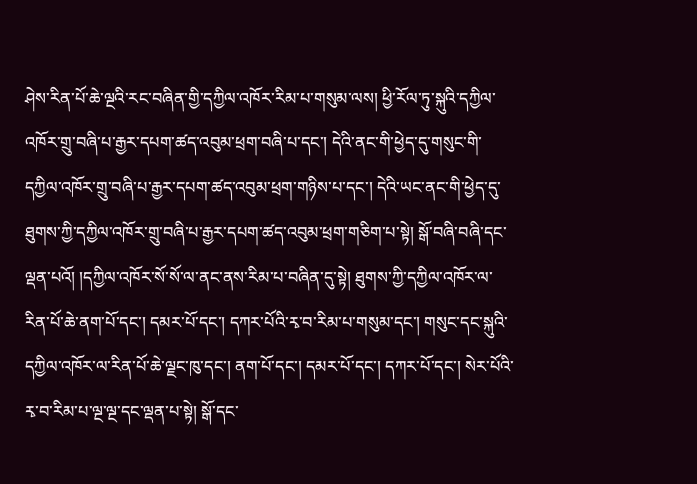ཤེས་རིན་པོ་ཆེ་ལྔའི་རང་བཞིན་གྱི་དཀྱིལ་འཁོར་རིམ་པ་གསུམ་ལས། ཕྱི་རོལ་ཏུ་སྐུའི་དཀྱིལ་འཁོར་གྲུ་བཞི་པ་རྒྱར་དཔག་ཚད་འབུམ་ཕྲག་བཞི་པ་དང་། དེའི་ནང་གི་ཕྱེད་དུ་གསུང་གི་དཀྱིལ་འཁོར་གྲུ་བཞི་པ་རྒྱར་དཔག་ཚད་འབུམ་ཕྲག་གཉིས་པ་དང་། དེའི་ཡང་ནང་གི་ཕྱེད་དུ་ཐུགས་ཀྱི་དཀྱིལ་འཁོར་གྲུ་བཞི་པ་རྒྱར་དཔག་ཚད་འབུམ་ཕྲག་གཅིག་པ་སྟེ། སྒོ་བཞི་བཞི་དང་ལྡན་པའོ། །དཀྱིལ་འཁོར་སོ་སོ་ལ་ནང་ནས་རིམ་པ་བཞིན་དུ་སྟེ། ཐུགས་ཀྱི་དཀྱིལ་འཁོར་ལ་རིན་པོ་ཆེ་ནག་པོ་དང་། དམར་པོ་དང་། དཀར་པོའི་རྭ་བ་རིམ་པ་གསུམ་དང་། གསུང་དང་སྐུའི་དཀྱིལ་འཁོར་ལ་རིན་པོ་ཆེ་ལྗང་ཁུ་དང་། ནག་པོ་དང་། དམར་པོ་དང་། དཀར་པོ་དང་། སེར་པོའི་རྭ་བ་རིམ་པ་ལྔ་ལྔ་དང་ལྡན་པ་སྟེ། སྒོ་དང་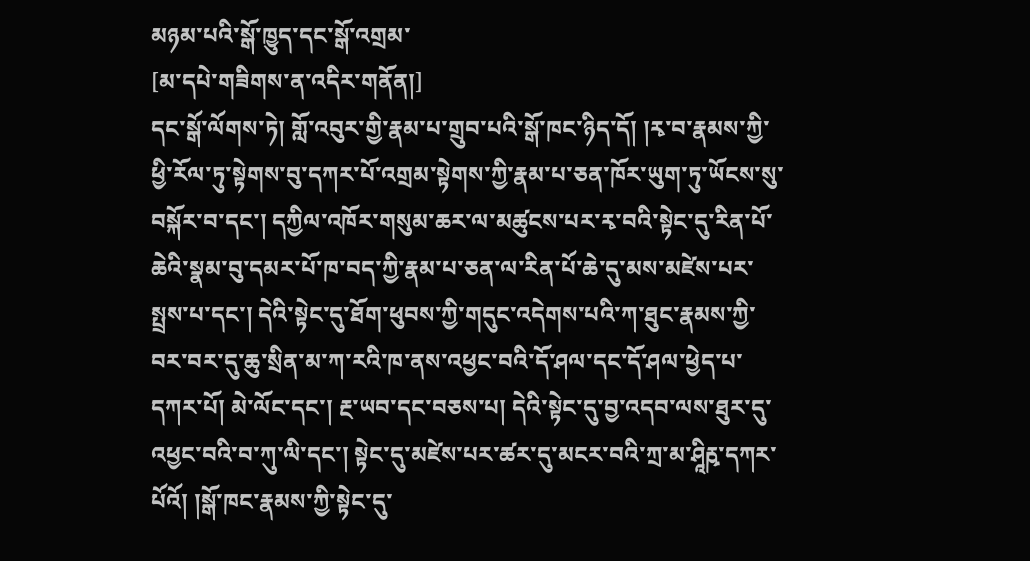མཉམ་པའི་སྒོ་ཁྱུད་དང་སྒོ་འགྲམ་
[མ་དཔེ་གཟིགས་ན་འདིར་གནོན།]
དང་སྒོ་ལོགས་ཏེ། གློ་འབུར་གྱི་རྣམ་པ་གྲུབ་པའི་སྒོ་ཁང་ཉིད་དོ། །རྭ་བ་རྣམས་ཀྱི་ཕྱི་རོལ་ཏུ་སྟེགས་བུ་དཀར་པོ་འགྲམ་སྟེགས་ཀྱི་རྣམ་པ་ཅན་ཁོར་ཡུག་ཏུ་ཡོངས་སུ་བསྐོར་བ་དང་། དཀྱིལ་འཁོར་གསུམ་ཆར་ལ་མཚུངས་པར་རྭ་བའི་སྟེང་དུ་རིན་པོ་ཆེའི་སྣམ་བུ་དམར་པོ་ཁ་བད་ཀྱི་རྣམ་པ་ཅན་ལ་རིན་པོ་ཆེ་དུ་མས་མཛེས་པར་སྤྲས་པ་དང་། དེའི་སྟེང་དུ་ཐོག་ཕུབས་ཀྱི་གདུང་འདེགས་པའི་ཀ་ཐུང་རྣམས་ཀྱི་བར་བར་དུ་ཆུ་སྲིན་མ་ཀ་རའི་ཁ་ནས་འཕྱང་བའི་དོ་ཤལ་དང་དོ་ཤལ་ཕྱེད་པ་དཀར་པོ། མེ་ལོང་དང་། རྔ་ཡབ་དང་བཅས་པ། དེའི་སྟེང་དུ་བྱ་འདབ་ལས་ཐུར་དུ་འཕྱང་བའི་བ་ཀུ་ལི་དང་། སྟེང་དུ་མཛེས་པར་ཚར་དུ་མངར་བའི་ཀྲ་མ་ཤཱིརྵ་དཀར་པོའོ། །སྒོ་ཁང་རྣམས་ཀྱི་སྟེང་དུ་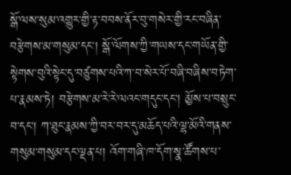སྒོ་ལས་སུམ་འགྱུར་གྱི་རྟ་བབས་ནོར་བུ་གསེར་གྱི་རང་བཞིན་བརྩེགས་མ་གསུམ་དང་། སྒོ་ལོགས་ཀྱི་གཡས་དང་གཡོན་གྱི་སྟེགས་བུའི་སྟེང་དུ་བཙུགས་པའི་ཀ་བ་སེར་པོ་བཞི་བཞིས་བཏེག་པ་རྣམས་ཏེ། བརྩེགས་མ་རེ་རེ་ལའང་གདུང་དང་། མྱོས་པ་བསྲུང་བ་དང་། ཀ་ཐུང་རྣམས་ཀྱི་བར་བར་དུ་མཆོད་པའི་ལྷ་མོའི་གནས་གསུམ་གསུམ་དང་ལྡན་པ། འོག་གཞི་ཁ་དོག་སྣ་ཚོགས་པ་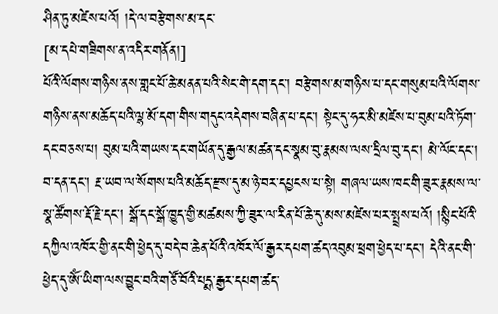ཤིན་ཏུ་མཛེས་པའོ། །དེ་ལ་བརྩེགས་མ་དང་
[མ་དཔེ་གཟིགས་ན་འདིར་གནོན།]
པོའི་ལོགས་གཉིས་ནས་གླང་པོ་ཆེ་མནན་པའི་སེང་གེ་དག་དང་། བརྩེགས་མ་གཉིས་པ་དང་གསུམ་པའི་ལོགས་གཉིས་ནས་མཆོད་པའི་ལྷ་མོ་དག་གིས་གདུང་འདེགས་བཞིན་པ་དང་། སྟེང་དུ་ཧར་མི་མཛེས་པ་བུམ་པའི་ཏོག་དང་བཅས་པ། བུམ་པའི་གཡས་དང་གཡོན་དུ་རྒྱལ་མཚན་དང་སྣམ་བུ་རྣམས་ལས་དྲིལ་བུ་དང་། མེ་ལོང་དང་། བ་དན་དང་། རྔ་ཡབ་ལ་སོགས་པའི་མཆོད་རྫས་དུ་མ་ཉེ་བར་དཔྱངས་པ་སྟེ། གཞལ་ཡས་ཁང་གི་ཟུར་རྣམས་ལ་སྣ་ཚོགས་རྡོ་རྗེ་དང་། སྒོ་དང་སྒོ་ཁྱུད་གྱི་མཚམས་ཀྱི་ཟུར་ལ་རིན་པོ་ཆེ་དུ་མས་མཛེས་པར་སྤྲས་པའོ། །སྙིང་པོའི་དཀྱིལ་འཁོར་གྱི་ནང་གི་ཕྱེད་དུ་བདེ་བ་ཆེན་པོའི་འཁོར་ལོ་རྒྱར་དཔག་ཚད་འབུམ་ཕྲག་ཕྱེད་པ་དང་། དེའི་ནང་གི་ཕྱེད་དུ་ཨོཾ་ཡིག་ལས་བྱུང་བའི་གཙོ་བོའི་པདྨ་རྒྱར་དཔག་ཚད་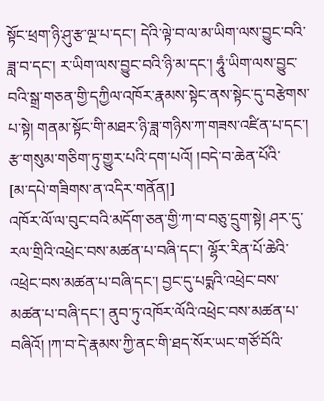སྟོང་ཕྲག་ཉི་ཤུ་རྩ་ལྔ་པ་དང་། དེའི་ལྟེ་བ་ལ་མ་ཡིག་ལས་བྱུང་བའི་ཟླ་བ་དང་། ར་ཡིག་ལས་བྱུང་བའི་ཉི་མ་དང་། ཧཱུཾ་ཡིག་ལས་བྱུང་བའི་སྒྲ་གཅན་གྱི་དཀྱིལ་འཁོར་རྣམས་སྟེང་ནས་སྟེང་དུ་བརྩེགས་པ་སྟེ། གནམ་སྟོང་གི་མཐར་ཉི་ཟླ་གཉིས་ཀ་གཟས་འཛིན་པ་དང་། རྩ་གསུམ་གཅིག་ཏུ་གྱུར་པའི་དག་པའོ། །བདེ་བ་ཆེན་པོའི་
[མ་དཔེ་གཟིགས་ན་འདིར་གནོན།]
འཁོར་ལོ་ལ་བུང་བའི་མདོག་ཅན་གྱི་ཀ་བ་བཅུ་དྲུག་སྟེ། ཤར་དུ་རལ་གྲིའི་འཕྲེང་བས་མཚན་པ་བཞི་དང་། ལྷོར་རིན་པོ་ཆེའི་འཕྲེང་བས་མཚན་པ་བཞི་དང་། བྱང་དུ་པདྨའི་འཕྲེང་བས་མཚན་པ་བཞི་དང་། ནུབ་ཏུ་འཁོར་ལོའི་འཕྲེང་བས་མཚན་པ་བཞིའོ། །ཀ་བ་དེ་རྣམས་ཀྱི་ནང་གི་ཐད་སོར་ཡང་གཙོ་བོའི་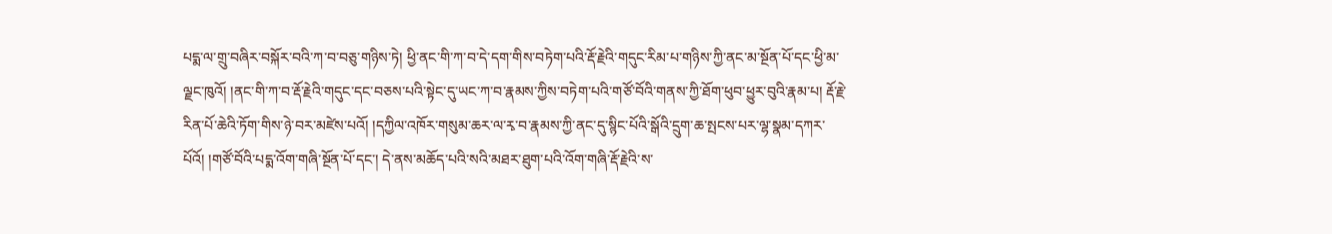པདྨ་ལ་གྲུ་བཞིར་བསྐོར་བའི་ཀ་བ་བཅུ་གཉིས་ཏེ། ཕྱི་ནང་གི་ཀ་བ་དེ་དག་གིས་བཏེག་པའི་རྡོ་རྗེའི་གདུང་རིམ་པ་གཉིས་ཀྱི་ནང་མ་སྔོན་པོ་དང་ཕྱི་མ་ལྗང་ཁུའོ། །ནང་གི་ཀ་བ་རྡོ་རྗེའི་གདུང་དང་བཅས་པའི་སྟེང་དུ་ཡང་ཀ་བ་རྣམས་ཀྱིས་བཏེག་པའི་གཙོ་བོའི་གནས་ཀྱི་ཐོག་ཕུབ་ཕྱུར་བུའི་རྣམ་པ། རྡོ་རྗེ་རིན་པོ་ཆེའི་ཏོག་གིས་ཉེ་བར་མཛེས་པའོ། །དཀྱིལ་འཁོར་གསུམ་ཆར་ལ་རྭ་བ་རྣམས་ཀྱི་ནང་དུ་སྙིང་པོའི་སྒོའི་དྲུག་ཆ་སྤངས་པར་ལྷ་སྣམ་དཀར་པོའོ། །གཙོ་བོའི་པདྨ་འོག་གཞི་སྔོན་པོ་དང་། དེ་ནས་མཆོད་པའི་སའི་མཐར་ཐུག་པའི་འོག་གཞི་རྡོ་རྗེའི་ས་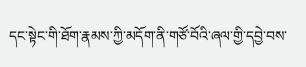དང་སྟེང་གི་ཐོག་རྣམས་ཀྱི་མདོག་ནི་གཙོ་བོའི་ཞལ་གྱི་དབྱེ་བས་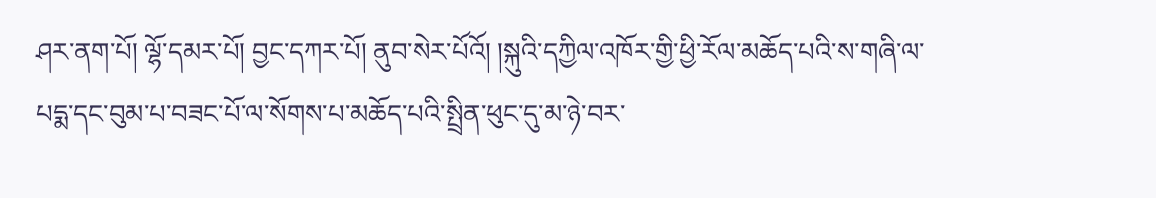ཤར་ནག་པོ། ལྷོ་དམར་པོ། བྱང་དཀར་པོ། ནུབ་སེར་པོའོ། །སྐུའི་དཀྱིལ་འཁོར་གྱི་ཕྱི་རོལ་མཆོད་པའི་ས་གཞི་ལ་པདྨ་དང་བུམ་པ་བཟང་པོ་ལ་སོགས་པ་མཆོད་པའི་སྤྲིན་ཕུང་དུ་མ་ཉེ་བར་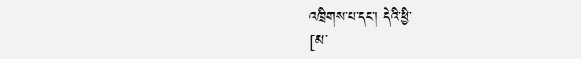འཁྲིགས་པ་དང་། དེའི་ཕྱི་
[མ་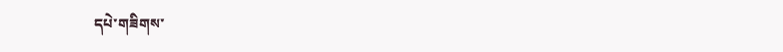དཔེ་གཟིགས་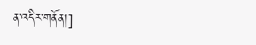ན་འདིར་གནོན།]